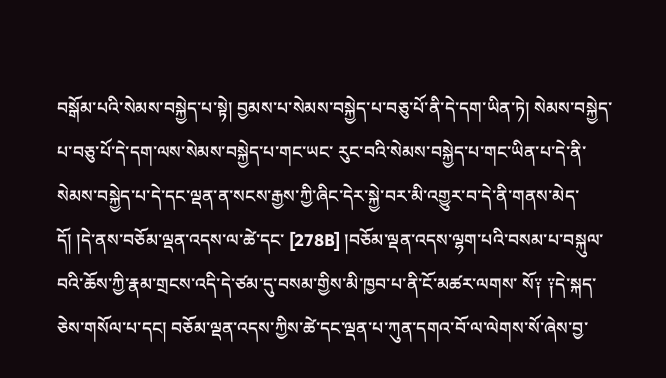བསྒོམ་པའི་སེམས་བསྐྱེད་པ་སྟེ། བྱམས་པ་སེམས་བསྐྱེད་པ་བཅུ་པོ་ནི་དེ་དག་ཡིན་ཏེ། སེམས་བསྐྱེད་པ་བཅུ་པོ་དེ་དག་ལས་སེམས་བསྐྱེད་པ་གང་ཡང་ རུང་བའི་སེམས་བསྐྱེད་པ་གང་ཡིན་པ་དེ་ནི་སེམས་བསྐྱེད་པ་དེ་དང་ལྡན་ན་སངས་རྒྱས་ཀྱི་ཞིང་དེར་སྐྱེ་བར་མི་འགྱུར་བ་དེ་ནི་གནས་མེད་དོ། །དེ་ནས་བཅོམ་ལྡན་འདས་ལ་ཚེ་དང་ [278B] །བཅོམ་ལྡན་འདས་ལྷག་པའི་བསམ་པ་བསྐུལ་བའི་ཆོས་ཀྱི་རྣམ་གྲངས་འདི་དེ་ཙམ་དུ་བསམ་གྱིས་མི་ཁྱབ་པ་ནི་ངོ་མཚར་ལགས་ སོ༑ ༑དེ་སྐད་ཅེས་གསོལ་པ་དང། བཅོམ་ལྡན་འདས་ཀྱིས་ཚེ་དང་ལྡན་པ་ཀུན་དགའ་བོ་ལ་ལེགས་སོ་ཞེས་བྱ་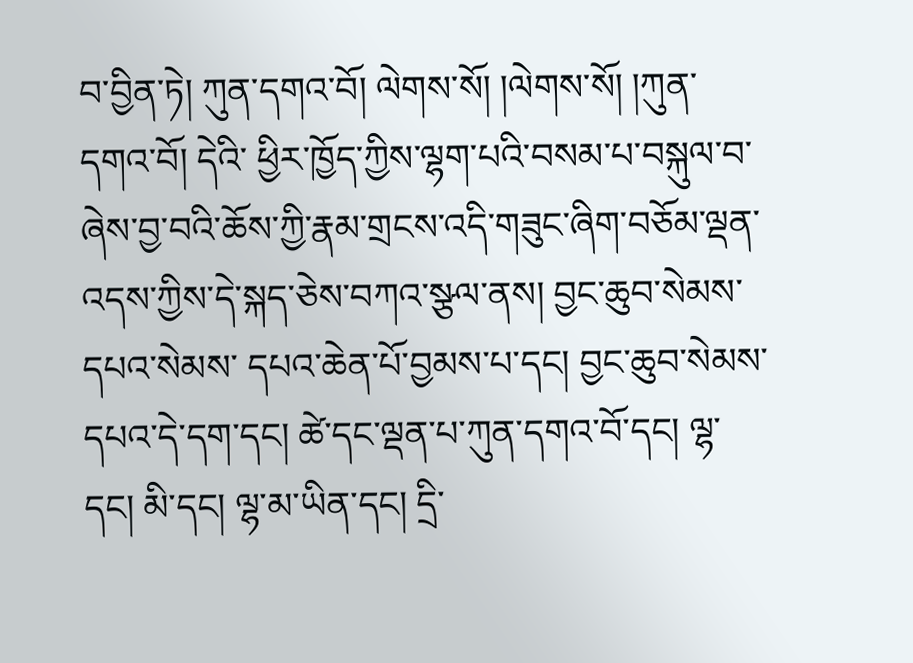བ་བྱིན་ཏེ། ཀུན་དགའ་བོ། ལེགས་སོ། །ལེགས་སོ། །ཀུན་དགའ་བོ། དེའི་ ཕྱིར་ཁྱོད་ཀྱིས་ལྷག་པའི་བསམ་པ་བསྐུལ་བ་ཞེས་བྱ་བའི་ཆོས་ཀྱི་རྣམ་གྲངས་འདི་གཟུང་ཞིག་བཅོམ་ལྡན་འདས་ཀྱིས་དེ་སྐད་ཅེས་བཀའ་སྩལ་ནས། བྱང་ཆུབ་སེམས་དཔའ་སེམས་ དཔའ་ཆེན་པོ་བྱམས་པ་དང། བྱང་ཆུབ་སེམས་དཔའ་དེ་དག་དང། ཚེ་དང་ལྡན་པ་ཀུན་དགའ་བོ་དང། ལྷ་དང། མི་དང། ལྷ་མ་ཡིན་དང། དྲི་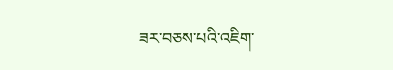ཟར་བཅས་པའི་འཇིག་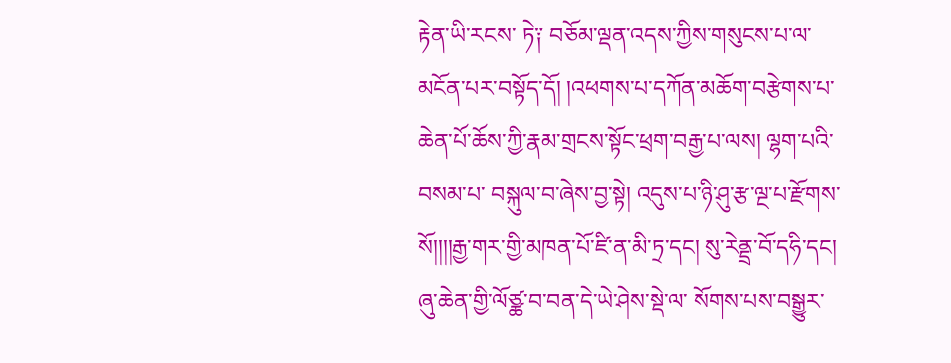རྟེན་ཡི་རངས་ ཏེ༑ བཅོམ་ལྡན་འདས་ཀྱིས་གསུངས་པ་ལ་མངོན་པར་བསྟོད་དོ། །འཕགས་པ་དཀོན་མཆོག་བརྩེགས་པ་ཆེན་པོ་ཆོས་ཀྱི་རྣམ་གྲངས་སྟོང་ཕྲག་བརྒྱ་པ་ལས། ལྷག་པའི་བསམ་པ་ བསྐུལ་བ་ཞེས་བྱ་སྟེ། འདུས་པ་ཉི་ཤུ་རྩ་ལྔ་པ་རྫོགས་སོ།།།།རྒྱ་གར་གྱི་མཁན་པོ་ཛི་ན་མི་ཏྲ་དང། སུ་རེནྡྲ་བོ་དཧི་དང། ཞུ་ཆེན་གྱི་ལོཙྪ་བ་བན་དེ་ཡེ་ཤེས་སྡེ་ལ་ སོགས་པས་བསྒྱུར་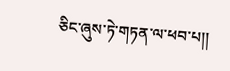ཅིང་ཞུས་ཏེ་གཏན་ལ་ཕབ་པ།།